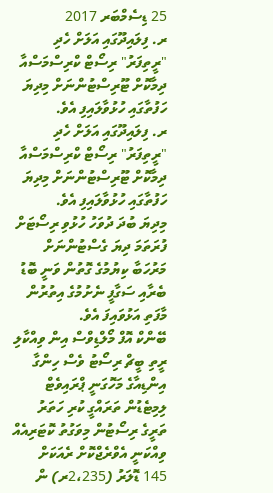25 ޑިސެމްބަރ 2017
ރ. ފިލައިދޫގައި އަލަށް ހެދި "ރީތިފަރު" ރިސޯޓް ކްރިސްމަސްއާ ދިމާކޮށް ޓޫރިސްޓުންނަށް މިދިޔަ ހަފުތާގައި ހުޅުވާލައިފި އެވެ.
ރ. ފިލައިދޫގައި އަލަށް ހެދި "ރީތިފަރު" ރިސޯޓް ކްރިސްމަސްއާ ދިމާކޮށް ޓޫރިސްޓުންނަށް މިދިޔަ ހަފުތާގައި ހުޅުވާލައިފި އެވެ.
މިދިޔަ ބުދަ ދުވަހު ހުޅުވި ރިސޯޓަށް ފުރަތަމަ ދިޔަ ގެސްޓުންނަށް މަރުހަބާ ކިޔުމުގެ ގޮތުން ވަނީ ބޮޑު ބެރާއި ސަގާފީ ނެށުމުގެ އިތުރުން މާފަތި އަޅުވައިފަ އެވެ.
ބޭންކް އޮފް މޯލްޑިވްސް އިން ވިއްކާލި ރީތި ބީޗް ރިސޯޓު ވެސް ހިންގާ އިންޑިއާގެ މަހޮގަނީ ޕްރައިވެޓް ލިމިޓެޑުން ތަރައްގީ ކުރި ހަތަރު ތަރީގެ ރިސޯޓުން މިވަގުތު ކޮޓަރިއެއް ވިއްކަނީ އެވްރެޖްކޮށް ރެއަކަށް 145 ޑޮލަރު (2،235ރ) ން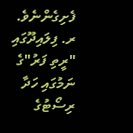ފެށިގެންނެވެ.
ރ. ފިލައިދޫގައި "ރީތި ފަރު"ގެ ނަމުގައި ހަދާ ރިސޯޓުގެ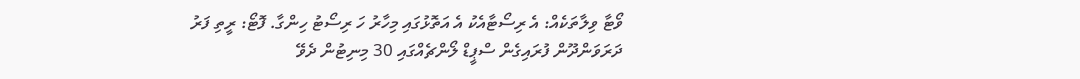ވޯޓާ ވިލާތަކެއް: އެ ރިސޯޓާއެކު އެ އަތޮޅުގައި މިހާރު ހަ ރިސޯޓު ހިންގާ. ފޮޓޯ: ރީތި ފަރު
ދަރަވަންދޫން ފުރައިގެން ސްޕީޑް ލޯންޗެއްގައި 30 މިނިޓުން ދެވޭ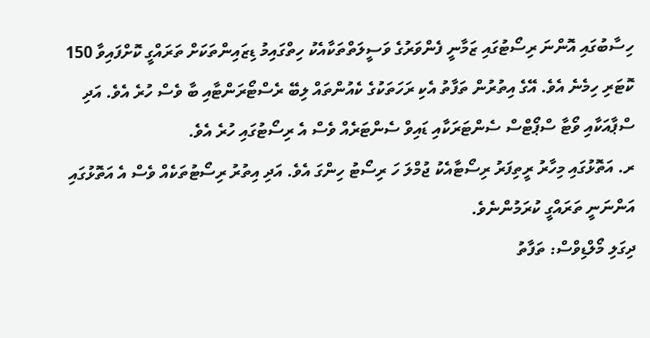ހިސާބުގައި އޮންނަ ރިސޯޓުގައި ޒަމާނީ ފެންވަރުގެ ވަސީލަތްތަކާއެކު ހިތްގައިމު ޑިޒައިންތަކަށް ތަރައްގީ ކޮށްފައިވާ 150 ކޮޓަރި ހިމެނެ އެވެ. އޭގެ އިތުރުން ތަފާތު އެކި ރަހަތަކުގެ ކެއުންތައް ލިބޭ ރެސްޓޯރަންޓާއި ބާ ވެސް ހުރެ އެވެ. އަދި ސްޕާއަކާއި ވޯޓާ ސްޕޯޓްސް ސެންޓަރަކާއި ޑައިވް ސެންޓަރެއް ވެސް އެ ރިސޯޓުގައި ހުރެ އެވެ.
ރ. އަތޮޅުގައި މިހާރު ރީތިފަރު ރިސޯޓާއެކު ޖުމްލަ ހަ ރިސޯޓު ހިންގަ އެވެ. އަދި އިތުރު ރިސޯޓުތަކެއް ވެސް އެ އަތޮޅުގައި އަންނަނީ ތަރައްގީ ކުރަމުންނެވެ.
ދިގަލި މޯލްޑިވްސް: ތަފާތު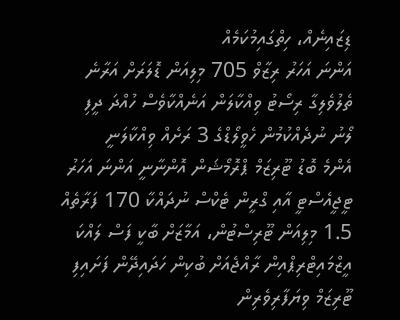ޑިޒައިނެއް، ހިތްގައިމުކަމެއް
އަންނަ އަހަރު ރިޒާވް 705 މިލިއަން ޑޮލަރަށް އަރާނެ
ތެލުވެލިގާ ރިސޯޓު ވިއްކާލަން އަނެއްކާވެސް ހުއްދަ ދީފި
ލޯނު ނުދެއްކުމުން ހެވީލޯޑްގެ 3 ރަށެއް ވިއްކާލަނީ
އެންމެ ބޮޑު ޓޫރިޒަމް ޕްރޮމޯޝަން އޮންނާނީ އަންނަ އަހަރު
ޓީޖީއެސްޓީ އާއި ގްރީން ޓެކްސް ނުދައްކާ 170 ފަރާތެއް
1.5 މިލިއަން ޓޫރިސްޓުން، އަމާޒަށް ބާކީ ފަސް ލައްކަ
އީޒްމައިޓްރިޕްއިން ރާއްޖެއަށް ބުކިން ހަދައިދޭން ފަށައިފި
ޓޫރިޒަމް ވިޔަފާރިވެރިން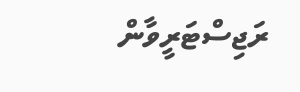ރަޖިސްޓަރީވާން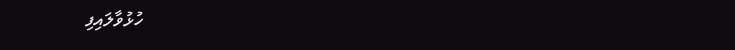ހުޅުވާލައިފި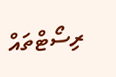ރިސޯޓްތައް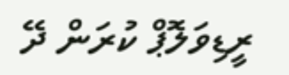ރީޑިވަލޮޕް ކުރަން ދޭ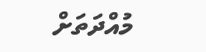މުއްދަތަށް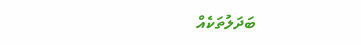ބަދަލުތަކެއް